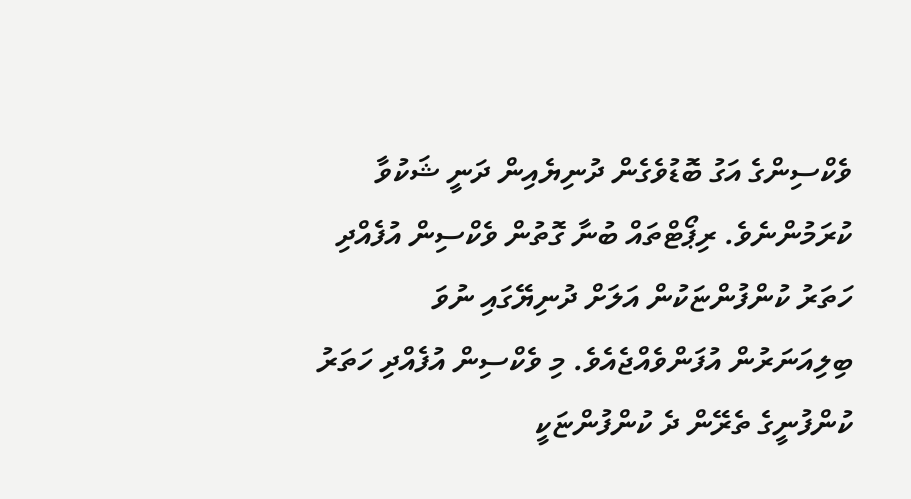ވެކްސިންގެ އަގު ބޮޑުވެގެން ދުނިޔެއިން ދަނީ ޝަކުވާ ކުރަމުންނެވެ. ރިޕޯޓްތައް ބުނާ ގޮތުން ވެކްސިން އުފެއްދި ހަތަރު ކުންފުންޏަކުން އަލަށް ދުނިޔޭގައި ނުވަ ބިލިއަނަރުން އުފަންވެއްޖެއެވެ. މި ވެކްސިން އުފެއްދި ހަތަރު ކުންފުނީގެ ތެރޭން ދެ ކުންފުންޏަކީ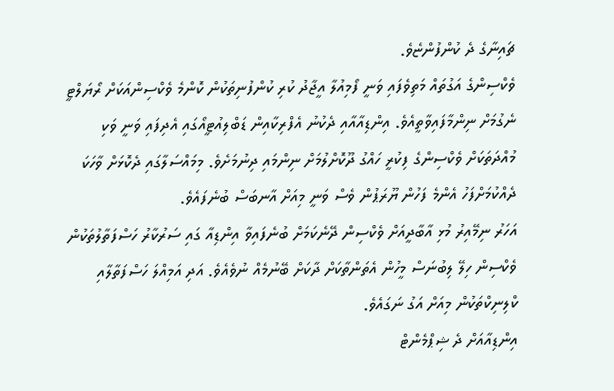ޗައިނާގެ ދެ ކުންފުންޏެވެ.
ވެކްސިންގެ އަގުތައް މަތިވެފައި ވަނީ ފޯމިއުލާ އީޖާދު ކުރި ކުންފުނިތަކުން ކޮންމެ ވެކްސިންއަކަށް ރޯޔަލްޓީ ނެގުމަށް ނިންމާފައިވާތީއެވެ. އިންޑިއާއާއި ދެކުނު އެފްރިކާއިން ޑަބްލިއުޓީއޯގައި އެދިފައި ވަނީ ވަކި މުއްދަތަކަށް ވެކްސިންގެ ފިކުރީ ހައްގު ދޫކޮށްލުމަށް ނިންމައި ދިނުމަށެވެ. މިމައްސަލާގައި ދެކޮޅަށް ވާހަކަ ދެއްކުމަށްފަހު އެންމެ ފަހުން ޔޫރަޕުން ވެސް ވަނީ މިއަށް އާނބަސް ބުނެފައެވެ.
އަހަރު ނިމޭއިރު މުޅި އާބާދީއަށް ވެކްސިން ދޭނެކަމަށް ބުނެފައިވާ އިންޑިއާ ގައި ސަރުކާރު ހަސްފަތާލުތަކުން ވެކްސިން ހިލޭ ލިބުނަސް މީހުން އެތަންތާކަށް ދާކަށް ބޭނުމެއް ނުވެއެވެ. އަދި އަމިއްލަ ހަސްފަތާލާއި ކްލިނިކްތަކުން މިއަށް އަގު ނަގައެވެ.
އިންޑިއާއަށް ދެ ޝިޕްމެންޓް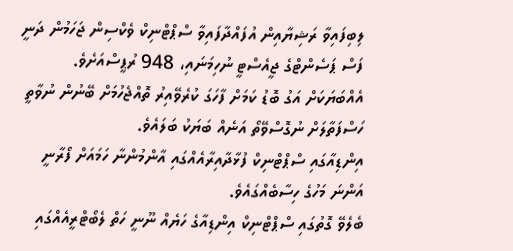ލިބިފައިވާ ރަޝިޔާއިން އުފައްދާފައިވާ ސްޕްޓްނިކް ވެކްސިން ޖަހަމުން ދަނީ ފަސް ޕަސެންޓްގެ ޖީއެސްޓީ ނުހިމަނައި، 948 ރުޕީސްއަށެވެ. އެއްބަޔަކަށް އަގު ބޮޑު ކަމަށް ފާހަގަ ކުރެވޭއިރު ތޮއްޖެހުމަށް ބޭނުން ނުވާތީ ހަސްފަތާލަށް ނުގޮސްވޭތޯ އަނެއް ބަޔަކު ބަލައެވެ.
އިންޑިއާގައި ސްޕްޓްނިކް ފުޅާދާއިރާއެއްގައި އާންމުންނާ ހަމައަށް ފޯރާނީ އަންނަ މަހުގެ ހިސާބެއްގައެވެ.
ބެލެވޭ ގޮތުގައި ސްޕްޓްނިކް އިންޑިއާގެ ހަޔެއް ނޫނީ ހަތް ލެބޯޓްރީއެއްގައި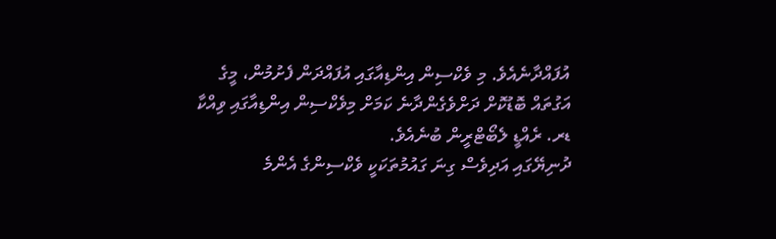އުފައްދާނެއެވެ. މި ވެކްސިން އިންޑިއާގައި އުފައްދަން ފެށުމުން، މީގެ އަގުތައް ބޮޑުކޮށް ދަށްވެގެންދާނެ ކަމަށް މިވެކްސިން އިންޑިއާގައި ވިއްކާ ޑރ. ރެއްޑީ ލެބޯޓްރީން ބުނެއެވެ.
ދުނިޔޭގައި އަދިވެސް ގިނަ ގައުމުތަކަކީ ވެކްސިންގެ އެންމެ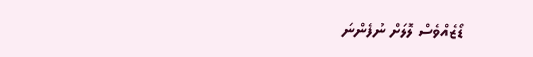ޑޯޒެއްވެސް ލޮލަށް ނުފެންނަ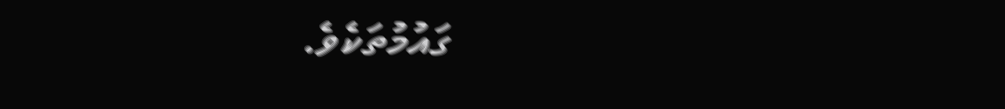ގައުމުތަކެވެ.